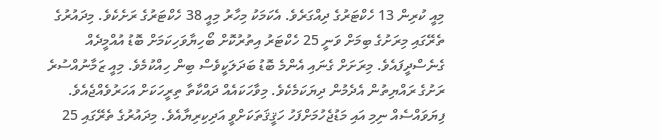މިއީ ކުރިން 13 ހެކްޓަރުގެ ދިއްގަރެވެ. އެކަމަކު މިހާރު މިއީ 38 ހެކްޓަރުގެ ރަށެކެވެ. މިދައުރުގެ ތެރޭގައި މިރަށުގެ ބިމަށް ވަނީ 25 ހެކްޓަރު އިތުރުކޮށް ބޯހިޔާވަހިކަމަށް ބޮޑު އުއްމީދެއް ގެނެސްދީފައެވެ. މިރަށަށް ގެނައި އެންމެ ބޮޑު ބަދަލަކީވެސް ބިން ހިއްކުމެވެ. މިއީ ޒަމާނުއްސުރެ ރަށުގެ ރައްޔިތުން އެދެމުން ދިޔަކަމެކެވެ. މިވާހަކައެއް ދައްކާތާ ތިރީހަކަށް އަހަރުވެއްޖެއެވެ. ފިޔަވައްސެއް ނިމި އައި މަޑުޖެހުމަށްފަހު ހަޤީޤަތަކަށްވީ އަދިކިރިޔާއެވެ. މިދައުރުގެ ތެރޭގައި 25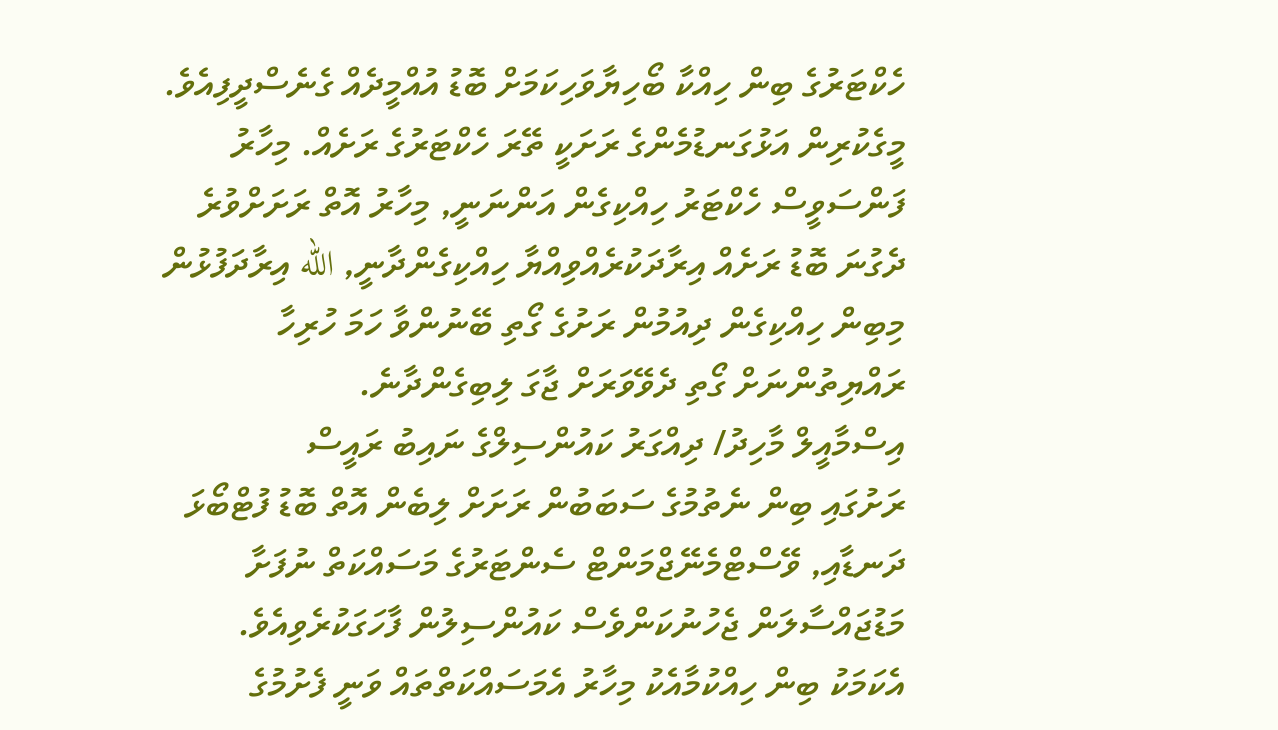ހެކްޓަރުގެ ބިން ހިއްކާ ބޯހިޔާވަހިކަމަށް ބޮޑު އުއްމީދެއް ގެނެސްދީފިއެވެ.
މީގެކުރިން އަޅުގަނޑުމެންގެ ރަށަކީ ތޭރަ ހެކްޓަރުގެ ރަށެއް. މިހާރު ފަންސަވީސް ހެކްޓަރު ހިއްކިގެން އަންނަނީ, މިހާރު އޮތް ރަށަށްވުރެ ދެގުނަ ބޮޑު ރަށެއް އިރާދަކުރެއްވިއްޔާ ހިއްކިގެންދާނީ, الله އިރާދަފުޅުން މިބިން ހިއްކިގެން ދިއުމުން ރަށުގެ ގޯތި ބޭނުންވާ ހަމަ ހުރިހާ ރައްޔިތުންނަށް ގޯތި ދެވޭވަރަށް ޖާގަ ލިބިގެންދާނެ.
އިސްމާއީލް މާހިދު/ ދިއްގަރު ކައުންސިލްގެ ނައިބު ރައީސް
ރަށުގައި ބިން ނެތުމުގެ ސަބަބުން ރަށަށް ލިބެން އޮތް ބޮޑު ފުޓްބޯޅަ ދަނޑާއި, ވޭސްޓްމެނޭޖްމަންޓް ސެންޓަރުގެ މަސައްކަތް ނުފަށާ މަޑުޖައްސާލަން ޖެހުނުކަންވެސް ކައުންސިލުން ފާހަގަކުރެވިއެވެ. އެކަމަކު ބިން ހިއްކުމާއެކު މިހާރު އެމަސައްކަތްތައް ވަނީ ފެށުމުގެ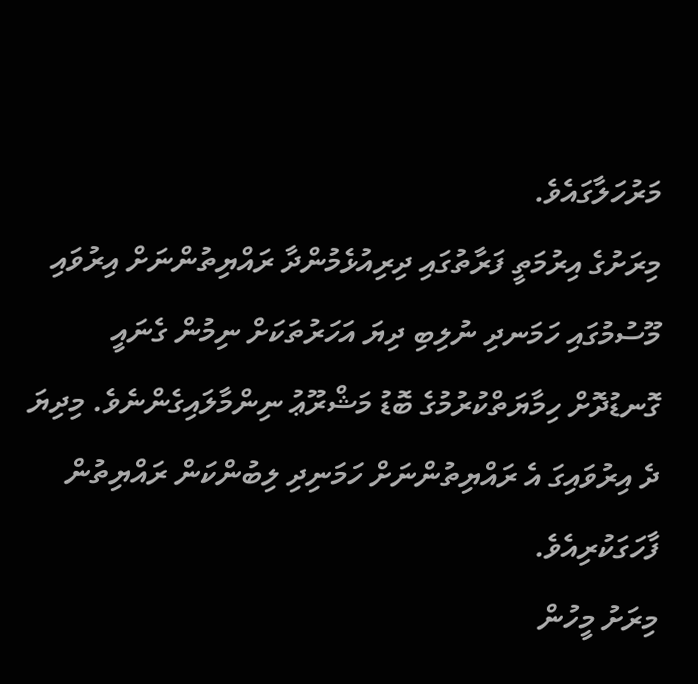މަރުހަލާގައެވެ.
މިރަށުގެ އިރުމަތީ ފަރާތުގައި ދިރިއުޅެމުންދާ ރައްޔިތުންނަށް އިރުވައި މޫސުމުގައި ހަމަނދި ނުލިބި ދިޔަ އަހަރުތަކަށް ނިމުން ގެނައީ ގޮނޑުދޮށް ހިމާޔަތްކުރުމުގެ ބޮޑު މަޝްރޫޢު ނިންމާލައިގެންނެވެ. މިދިޔަ ދެ އިރުވައިގަ އެ ރައްޔިތުންނަށް ހަމަނިދި ލިބުންކަން ރައްޔިތުން ފާހަގަކުރިއެވެ.
މިރަށު މީހުން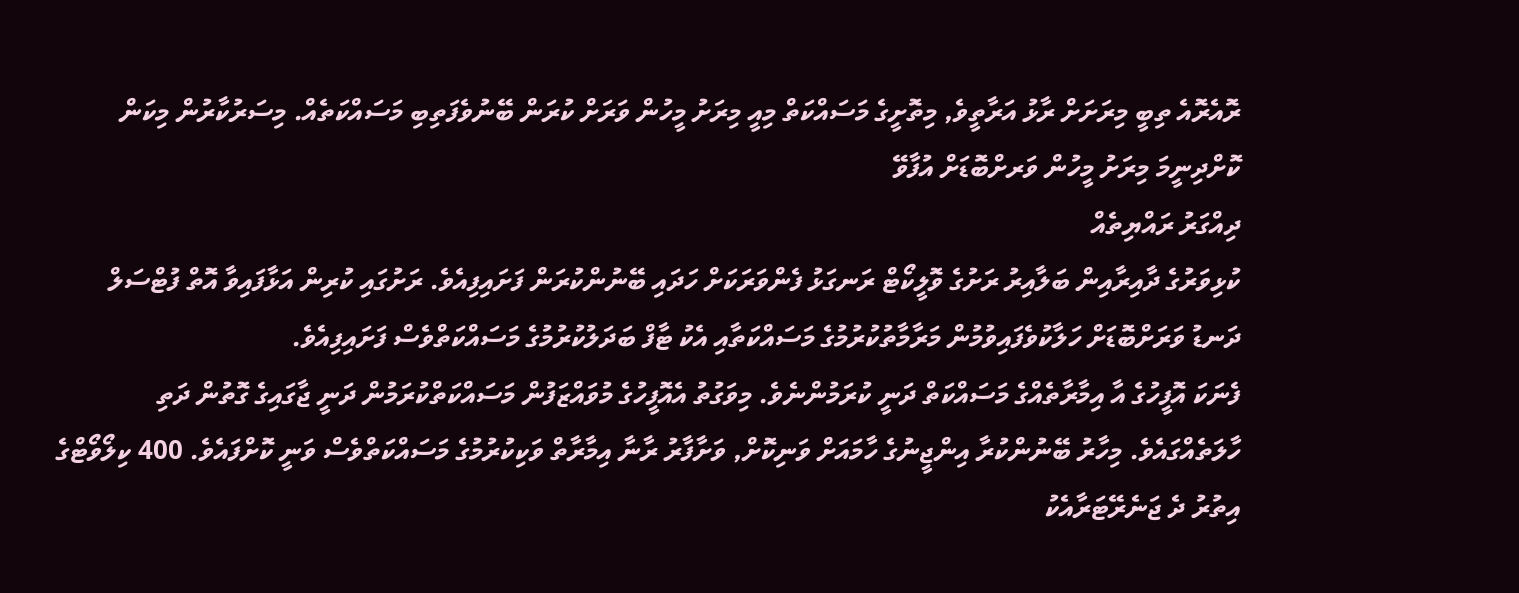ރޮއެރޮއެ ތިބީ މިރަށަށް ރާޅު އަރާތީވެ, މިތޮށީގެ މަސައްކަތް މިއީ މިރަށު މީހުން ވަރަށް ކުރަން ބޭނުވެފަތިބި މަސައްކަތެއް. މިސަރުކާރުން މިކަން ކޮށްދިނީމަ މިރަށު މީހުން ވަރށްބޮޑަށް އުފާވޭ
ދިއްގަރު ރައްޔިތެއް
ކުޅިވަރުގެ ދާއިރާއިން ބަލާއިރު ރަށުގެ ވޮލީކޯޓް ރަނގަޅު ފެންވަރަކަށް ހަދައި ބޭނުންކުރަން ފަށައިފިއެވެ. ރަށުގައި ކުރިން އަޅާފައިވާ އޮތް ފުޓްސަލް ދަނޑު ވަރަށްބޮޑަށް ހަލާކުވެފައިވުމުން މަރާމާތުކުރުމުގެ މަސައްކަތާއި އެކު ޓާފް ބަދަލުކުރުމުގެ މަސައްކަތްވެސް ފަށައިފިއެވެ.
ފެނަކަ އޮފީހުގެ އާ އިމާރާތެއްގެ މަސައްކަތް ދަނީ ކުރަމުންނެވެ. މިވަގުތު އެއޮފީހުގެ މުވައްޒަފުން މަސައްކަތްކުރަމުން ދަނީ ޖާގައިގެ ގޮތުން ދަތި ހާލަތެއްގައެވެ. މިހާރު ބޭނުންކުރާ އިންޖީނުގެ ހާމައަށް ވަނިކޮށް, ވަށާފާރު ރާނާ އިމާރާތް ވަކިކުރުމުގެ މަސައްކަތްވެސް ވަނީ ކޮށްފައެވެ. 400 ކިލޯވޯޓްގެ އިތުރު ދެ ޖަނެރޭޓަރާއެކު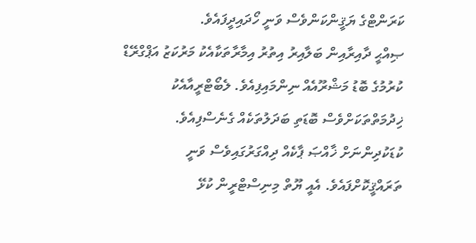ކަރަންޓްގެ ޔަޤީންކަންވެސް ވަނީ ހޯދައިދީފައެވެ.
ޞިއްޙީ ދާއިރާއިން ބަލާއިރު އިތުރު އިމާރާތަކާއެކު މަރުކަޒު އަޕްގްރޭޑް ކުރުމުގެ ބޮޑު މަޝްރޫއެއް ނިންމައިފިއެވެ. ލެބޯޓްރީއާއެކު ޚިދުމަތްތަކަށްވެސް ބޮޑަތި ބަދަލުތަކެއް ގެނެސްފިއެވެ.
ކުޑަކުދިންނަށް ޚާއްޞަ ޕާކެއް ދިއްގަރުގައިވެސް ވަނީ ތަރައްޤީކޮށްފައެވެ. އެއީ ޔޫތް މިނިސްޓްރީން ކުޅޭ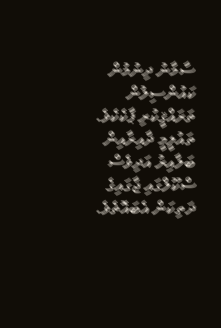ސާމާނު ދިނުމުން ކައުންސިލުން ތަރައްޤީކުރި ޕާކެކެވެ.
ތައުލީމީ ދާއިރާއިން ބަލާއިރު އަދިވެސް ސްކޫލްގައި ޖާގައިގެ ދަތިކަން އެބައޮތެވެ.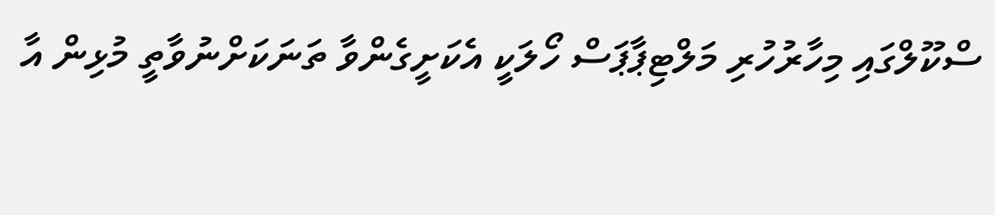ސްކޫލްގައި މިހާރުހުރި މަލްޓިޕާޕަސް ހޯލަކީ އެކަށީގެންވާ ތަނަކަށްނުވާތީ މުޅިން އާ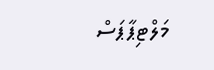މަލްޓިޕާޕަސް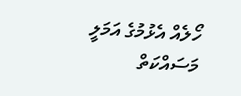ހޯލެއް އެޅުމުގެ އަމަލީ މަސައްކަތް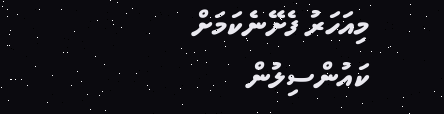މިއަހަރު ފެށޭނެކަމަށް ކައުންސިލުން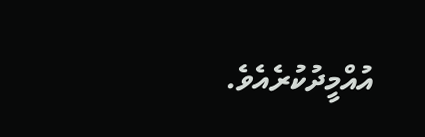އުއްމީދުކުރެއެވެ.